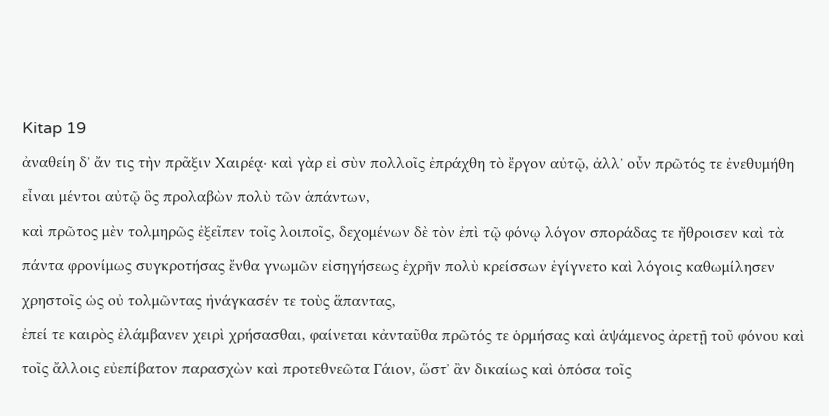Kitap 19
ἀναθείη δʼ ἄν τις τὴν πρᾶξιν Χαιρέᾳ· καὶ γὰρ εἰ σὺν πολλοῖς ἐπράχθη τὸ ἔργον αὐτῷ, ἀλλʼ οὖν πρῶτός τε ἐνεθυμήθη εἶναι μέντοι αὐτῷ ὃς προλαβὼν πολὺ τῶν ἁπάντων,
καὶ πρῶτος μὲν τολμηρῶς ἐξεῖπεν τοῖς λοιποῖς, δεχομένων δὲ τὸν ἐπὶ τῷ φόνῳ λόγον σποράδας τε ἤθροισεν καὶ τὰ πάντα φρονίμως συγκροτήσας ἔνθα γνωμῶν εἰσηγήσεως ἐχρῆν πολὺ κρείσσων ἐγίγνετο καὶ λόγοις καθωμίλησεν χρηστοῖς ὡς οὐ τολμῶντας ἠνάγκασέν τε τοὺς ἅπαντας,
ἐπεί τε καιρὸς ἐλάμβανεν χειρὶ χρήσασθαι, φαίνεται κἀνταῦθα πρῶτός τε ὁρμήσας καὶ ἁψάμενος ἀρετῇ τοῦ φόνου καὶ τοῖς ἄλλοις εὐεπίβατον παρασχὼν καὶ προτεθνεῶτα Γάιον, ὥστʼ ἂν δικαίως καὶ ὁπόσα τοῖς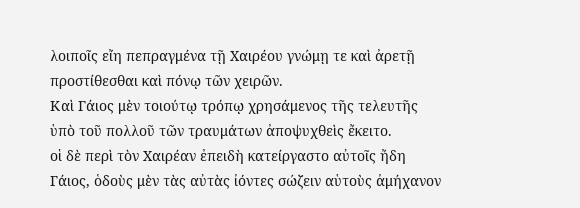λοιποῖς εἴη πεπραγμένα τῇ Χαιρέου γνώμῃ τε καὶ ἀρετῇ προστίθεσθαι καὶ πόνῳ τῶν χειρῶν.
Καὶ Γάιος μὲν τοιούτῳ τρόπῳ χρησάμενος τῆς τελευτῆς ὑπὸ τοῦ πολλοῦ τῶν τραυμάτων ἀποψυχθεὶς ἔκειτο.
οἱ δὲ περὶ τὸν Χαιρέαν ἐπειδὴ κατείργαστο αὐτοῖς ἤδη Γάιος, ὁδοὺς μὲν τὰς αὐτὰς ἰόντες σώζειν αὑτοὺς ἀμήχανον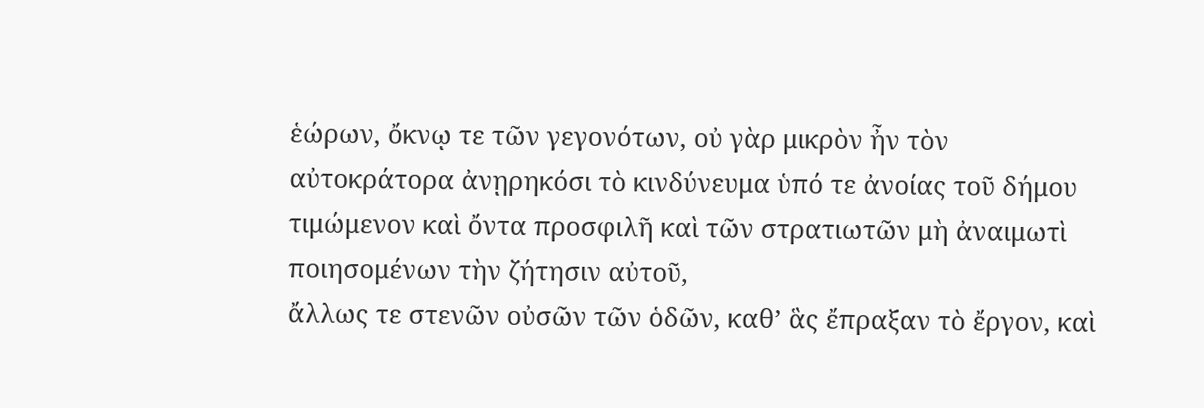ἑώρων, ὄκνῳ τε τῶν γεγονότων, οὐ γὰρ μικρὸν ἦν τὸν αὐτοκράτορα ἀνῃρηκόσι τὸ κινδύνευμα ὑπό τε ἀνοίας τοῦ δήμου τιμώμενον καὶ ὄντα προσφιλῆ καὶ τῶν στρατιωτῶν μὴ ἀναιμωτὶ ποιησομένων τὴν ζήτησιν αὐτοῦ,
ἄλλως τε στενῶν οὐσῶν τῶν ὁδῶν, καθʼ ἃς ἔπραξαν τὸ ἔργον, καὶ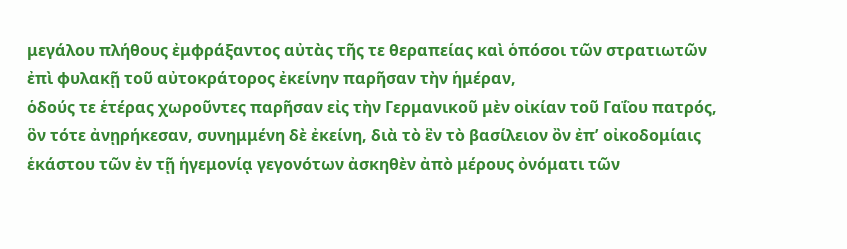μεγάλου πλήθους ἐμφράξαντος αὐτὰς τῆς τε θεραπείας καὶ ὁπόσοι τῶν στρατιωτῶν ἐπὶ φυλακῇ τοῦ αὐτοκράτορος ἐκείνην παρῆσαν τὴν ἡμέραν,
ὁδούς τε ἑτέρας χωροῦντες παρῆσαν εἰς τὴν Γερμανικοῦ μὲν οἰκίαν τοῦ Γαΐου πατρός, ὃν τότε ἀνῃρήκεσαν, συνημμένη δὲ ἐκείνη, διὰ τὸ ἓν τὸ βασίλειον ὂν ἐπʼ οἰκοδομίαις ἑκάστου τῶν ἐν τῇ ἡγεμονίᾳ γεγονότων ἀσκηθὲν ἀπὸ μέρους ὀνόματι τῶν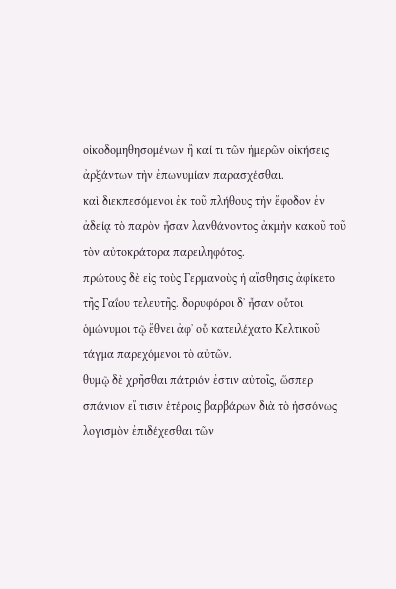οἰκοδομηθησομένων ἢ καί τι τῶν ἡμερῶν οἰκήσεις ἀρξάντων τὴν ἐπωνυμίαν παρασχέσθαι.
καὶ διεκπεσόμενοι ἐκ τοῦ πλήθους τὴν ἔφοδον ἐν ἀδείᾳ τὸ παρὸν ἦσαν λανθάνοντος ἀκμὴν κακοῦ τοῦ τὸν αὐτοκράτορα παρειληφότος.
πρώτους δὲ εἰς τοὺς Γερμανοὺς ἡ αἴσθησις ἀφίκετο τῆς Γαΐου τελευτῆς. δορυφόροι δʼ ἦσαν οὗτοι ὁμώνυμοι τῷ ἔθνει ἀφʼ οὗ κατειλέχατο Κελτικοῦ τάγμα παρεχόμενοι τὸ αὐτῶν.
θυμῷ δὲ χρῆσθαι πάτριόν ἐστιν αὐτοῖς, ὥσπερ σπάνιον εἴ τισιν ἑτέροις βαρβάρων διὰ τὸ ἡσσόνως λογισμὸν ἐπιδέχεσθαι τῶν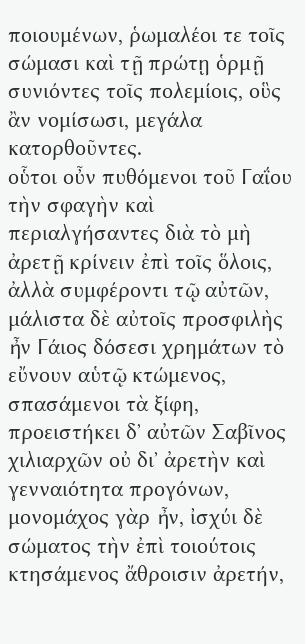ποιουμένων, ῥωμαλέοι τε τοῖς σώμασι καὶ τῇ πρώτῃ ὁρμῇ συνιόντες τοῖς πολεμίοις, οὓς ἂν νομίσωσι, μεγάλα κατορθοῦντες.
οὗτοι οὖν πυθόμενοι τοῦ Γαΐου τὴν σφαγὴν καὶ περιαλγήσαντες διὰ τὸ μὴ ἀρετῇ κρίνειν ἐπὶ τοῖς ὅλοις, ἀλλὰ συμφέροντι τῷ αὐτῶν, μάλιστα δὲ αὐτοῖς προσφιλὴς ἦν Γάιος δόσεσι χρημάτων τὸ εὔνουν αὑτῷ κτώμενος,
σπασάμενοι τὰ ξίφη, προειστήκει δʼ αὐτῶν Σαβῖνος χιλιαρχῶν οὐ διʼ ἀρετὴν καὶ γενναιότητα προγόνων, μονομάχος γὰρ ἦν, ἰσχύι δὲ σώματος τὴν ἐπὶ τοιούτοις κτησάμενος ἄθροισιν ἀρετήν,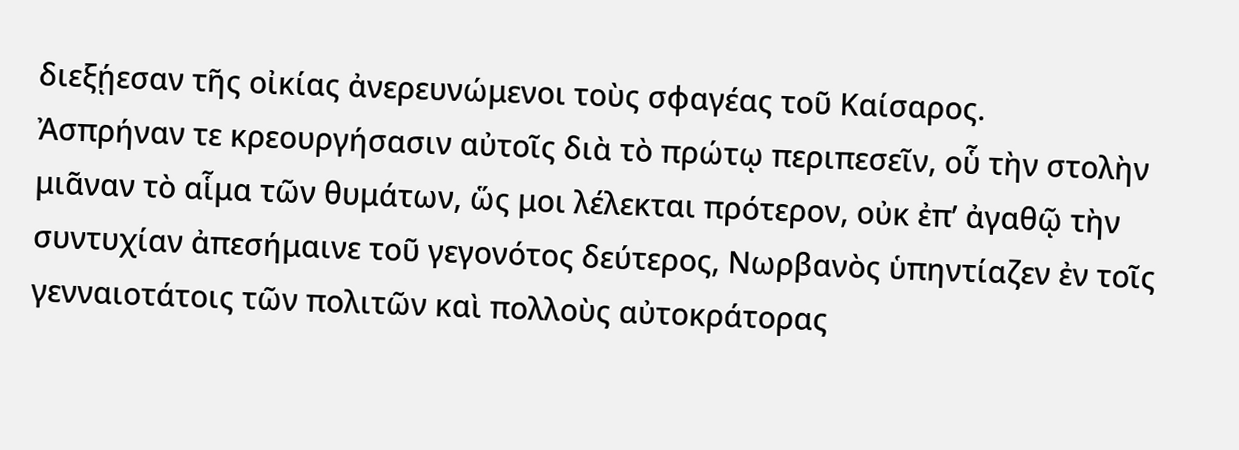διεξῄεσαν τῆς οἰκίας ἀνερευνώμενοι τοὺς σφαγέας τοῦ Καίσαρος.
Ἀσπρήναν τε κρεουργήσασιν αὐτοῖς διὰ τὸ πρώτῳ περιπεσεῖν, οὗ τὴν στολὴν μιᾶναν τὸ αἷμα τῶν θυμάτων, ὥς μοι λέλεκται πρότερον, οὐκ ἐπʼ ἀγαθῷ τὴν συντυχίαν ἀπεσήμαινε τοῦ γεγονότος δεύτερος, Νωρβανὸς ὑπηντίαζεν ἐν τοῖς γενναιοτάτοις τῶν πολιτῶν καὶ πολλοὺς αὐτοκράτορας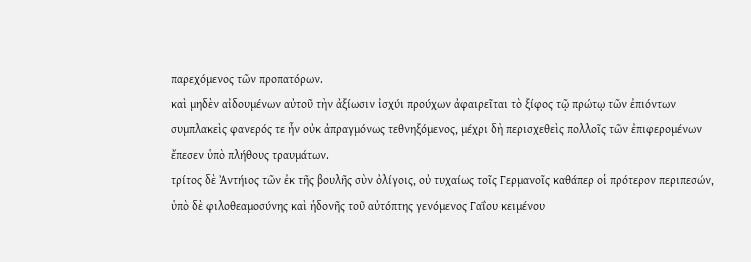παρεχόμενος τῶν προπατόρων.
καὶ μηδὲν αἰδουμένων αὐτοῦ τὴν ἀξίωσιν ἰσχύι προύχων ἀφαιρεῖται τὸ ξίφος τῷ πρώτῳ τῶν ἐπιόντων συμπλακεὶς φανερός τε ἦν οὐκ ἀπραγμόνως τεθνηξόμενος, μέχρι δὴ περισχεθεὶς πολλοῖς τῶν ἐπιφερομένων ἔπεσεν ὑπὸ πλήθους τραυμάτων.
τρίτος δὲ Ἀντήιος τῶν ἐκ τῆς βουλῆς σὺν ὀλίγοις, οὐ τυχαίως τοῖς Γερμανοῖς καθάπερ οἱ πρότερον περιπεσών, ὑπὸ δὲ φιλοθεαμοσύνης καὶ ἡδονῆς τοῦ αὐτόπτης γενόμενος Γαΐου κειμένου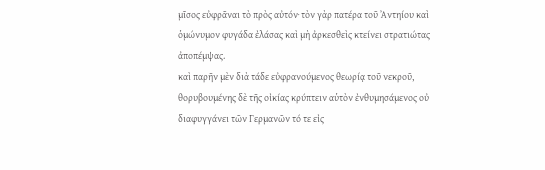μῖσος εὐφρᾶναι τὸ πρὸς αὐτόν· τὸν γὰρ πατέρα τοῦ Ἀντηίου καὶ ὁμώνυμον φυγάδα ἐλάσας καὶ μὴ ἀρκεσθεὶς κτείνει στρατιώτας ἀποπέμψας.
καὶ παρῆν μὲν διὰ τάδε εὐφρανούμενος θεωρίᾳ τοῦ νεκροῦ, θορυβουμένης δὲ τῆς οἰκίας κρύπτειν αὑτὸν ἐνθυμησάμενος οὐ διαφυγγάνει τῶν Γερμανῶν τό τε εἰς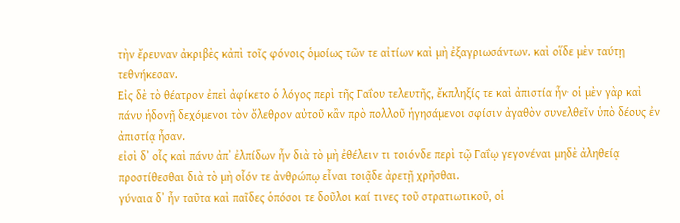τὴν ἔρευναν ἀκριβὲς κἀπὶ τοῖς φόνοις ὁμοίως τῶν τε αἰτίων καὶ μὴ ἐξαγριωσάντων. καὶ οἵδε μὲν ταύτῃ τεθνήκεσαν.
Εἰς δὲ τὸ θέατρον ἐπεὶ ἀφίκετο ὁ λόγος περὶ τῆς Γαΐου τελευτῆς, ἔκπληξίς τε καὶ ἀπιστία ἦν· οἱ μὲν γὰρ καὶ πάνυ ἡδονῇ δεχόμενοι τὸν ὄλεθρον αὐτοῦ κἂν πρὸ πολλοῦ ἡγησάμενοι σφίσιν ἀγαθὸν συνελθεῖν ὑπὸ δέους ἐν ἀπιστίᾳ ἦσαν.
εἰσὶ δʼ οἷς καὶ πάνυ ἀπʼ ἐλπίδων ἦν διὰ τὸ μὴ ἐθέλειν τι τοιόνδε περὶ τῷ Γαΐῳ γεγονέναι μηδὲ ἀληθείᾳ προστίθεσθαι διὰ τὸ μὴ οἷόν τε ἀνθρώπῳ εἶναι τοιᾷδε ἀρετῇ χρῆσθαι.
γύναια δʼ ἦν ταῦτα καὶ παῖδες ὁπόσοι τε δοῦλοι καί τινες τοῦ στρατιωτικοῦ, οἱ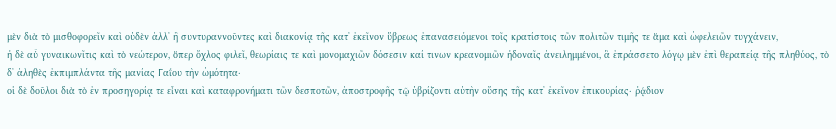μὲν διὰ τὸ μισθοφορεῖν καὶ οὐδὲν ἀλλʼ ἢ συντυραννοῦντες καὶ διακονίᾳ τῆς κατʼ ἐκεῖνον ὕβρεως ἐπανασειόμενοι τοῖς κρατίστοις τῶν πολιτῶν τιμῆς τε ἅμα καὶ ὠφελειῶν τυγχάνειν,
ἡ δὲ αὖ γυναικωνῖτις καὶ τὸ νεώτερον, ὅπερ ὄχλος φιλεῖ, θεωρίαις τε καὶ μονομαχιῶν δόσεσιν καί τινων κρεανομιῶν ἡδοναῖς ἀνειλημμένοι, ἃ ἐπράσσετο λόγῳ μὲν ἐπὶ θεραπείᾳ τῆς πληθύος, τὸ δʼ ἀληθὲς ἐκπιμπλάντα τῆς μανίας Γαΐου τὴν ὠμότητα·
οἱ δὲ δοῦλοι διὰ τὸ ἐν προσηγορίᾳ τε εἶναι καὶ καταφρονήματι τῶν δεσποτῶν, ἀποστροφῆς τῷ ὑβρίζοντι αὐτὴν οὔσης τῆς κατʼ ἐκεῖνον ἐπικουρίας· ῥᾴδιον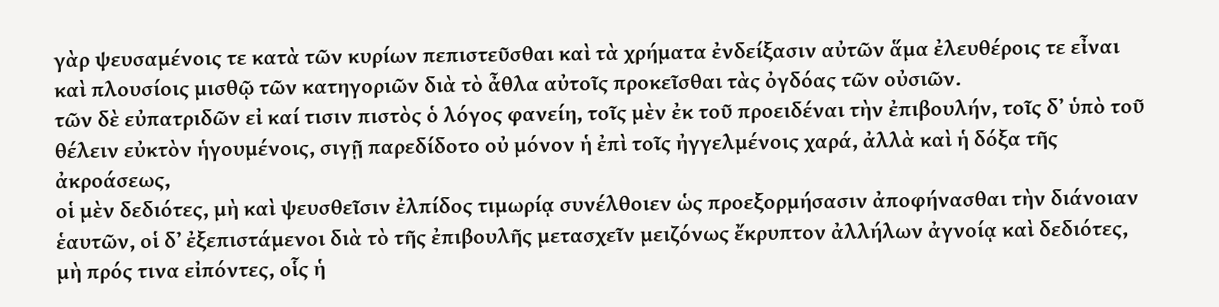γὰρ ψευσαμένοις τε κατὰ τῶν κυρίων πεπιστεῦσθαι καὶ τὰ χρήματα ἐνδείξασιν αὐτῶν ἅμα ἐλευθέροις τε εἶναι καὶ πλουσίοις μισθῷ τῶν κατηγοριῶν διὰ τὸ ἆθλα αὐτοῖς προκεῖσθαι τὰς ὀγδόας τῶν οὐσιῶν.
τῶν δὲ εὐπατριδῶν εἰ καί τισιν πιστὸς ὁ λόγος φανείη, τοῖς μὲν ἐκ τοῦ προειδέναι τὴν ἐπιβουλήν, τοῖς δʼ ὑπὸ τοῦ θέλειν εὐκτὸν ἡγουμένοις, σιγῇ παρεδίδοτο οὐ μόνον ἡ ἐπὶ τοῖς ἠγγελμένοις χαρά, ἀλλὰ καὶ ἡ δόξα τῆς ἀκροάσεως,
οἱ μὲν δεδιότες, μὴ καὶ ψευσθεῖσιν ἐλπίδος τιμωρίᾳ συνέλθοιεν ὡς προεξορμήσασιν ἀποφήνασθαι τὴν διάνοιαν ἑαυτῶν, οἱ δʼ ἐξεπιστάμενοι διὰ τὸ τῆς ἐπιβουλῆς μετασχεῖν μειζόνως ἔκρυπτον ἀλλήλων ἀγνοίᾳ καὶ δεδιότες, μὴ πρός τινα εἰπόντες, οἷς ἡ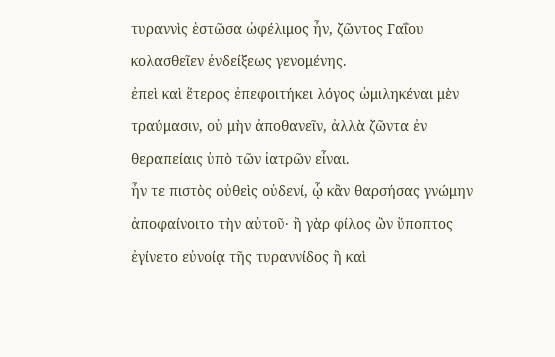τυραννὶς ἑστῶσα ὠφέλιμος ἦν, ζῶντος Γαΐου κολασθεῖεν ἐνδείξεως γενομένης.
ἐπεὶ καὶ ἕτερος ἐπεφοιτήκει λόγος ὡμιληκέναι μὲν τραύμασιν, οὐ μὴν ἀποθανεῖν, ἀλλὰ ζῶντα ἐν θεραπείαις ὑπὸ τῶν ἰατρῶν εἶναι.
ἦν τε πιστὸς οὐθεὶς οὐδενί, ᾧ κἂν θαρσήσας γνώμην ἀποφαίνοιτο τὴν αὐτοῦ· ἢ γὰρ φίλος ὢν ὕποπτος ἐγίνετο εὐνοίᾳ τῆς τυραννίδος ἢ καὶ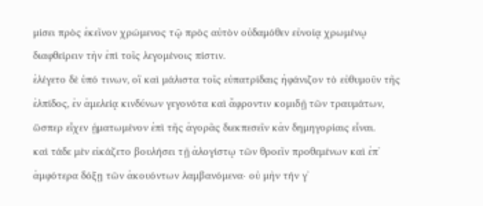μίσει πρὸς ἐκεῖνον χρώμενος τῷ πρὸς αὐτὸν οὐδαμόθεν εὐνοίᾳ χρωμένῳ διαφθείρειν τὴν ἐπὶ τοῖς λεγομένοις πίστιν.
ἐλέγετο δὲ ὑπό τινων, οἳ καὶ μάλιστα τοῖς εὐπατρίδαις ἠφάνιζον τὸ εὐθυμοῦν τῆς ἐλπίδος, ἐν ἀμελείᾳ κινδύνων γεγονότα καὶ ἄφροντιν κομιδῇ τῶν τραυμάτων, ὥσπερ εἶχεν ᾑματωμένον ἐπὶ τῆς ἀγορᾶς διεκπεσεῖν κἀν δημηγορίαις εἶναι.
καὶ τάδε μὲν εἰκάζετο βουλήσει τῇ ἀλογίστῳ τῶν θροεῖν προθεμένων καὶ ἐπʼ ἀμφότερα δόξῃ τῶν ἀκουόντων λαμβανόμενα· οὐ μὴν τήν γʼ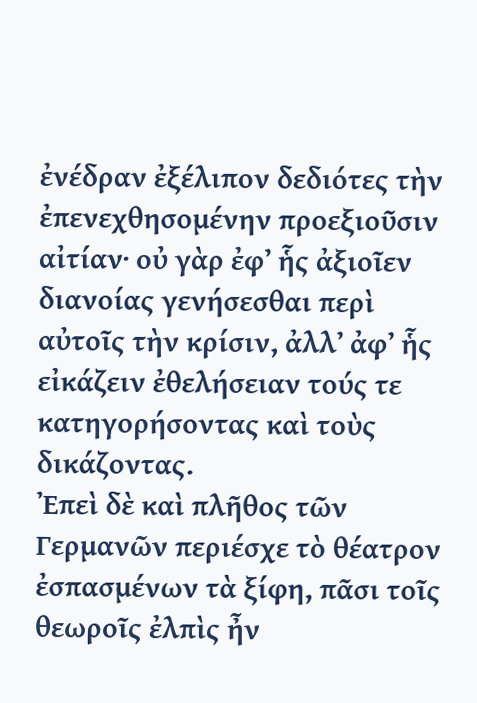ἐνέδραν ἐξέλιπον δεδιότες τὴν ἐπενεχθησομένην προεξιοῦσιν αἰτίαν· οὐ γὰρ ἐφʼ ἧς ἀξιοῖεν διανοίας γενήσεσθαι περὶ αὐτοῖς τὴν κρίσιν, ἀλλʼ ἀφʼ ἧς εἰκάζειν ἐθελήσειαν τούς τε κατηγορήσοντας καὶ τοὺς δικάζοντας.
Ἐπεὶ δὲ καὶ πλῆθος τῶν Γερμανῶν περιέσχε τὸ θέατρον ἐσπασμένων τὰ ξίφη, πᾶσι τοῖς θεωροῖς ἐλπὶς ἦν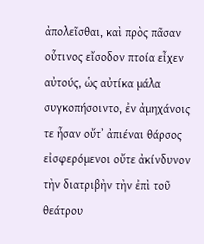ἀπολεῖσθαι, καὶ πρὸς πᾶσαν οὗτινος εἴσοδον πτοία εἶχεν αὐτούς, ὡς αὐτίκα μάλα συγκοπήσοιντο, ἐν ἀμηχάνοις τε ἦσαν οὔτʼ ἀπιέναι θάρσος εἰσφερόμενοι οὔτε ἀκίνδυνον τὴν διατριβὴν τὴν ἐπὶ τοῦ θεάτρου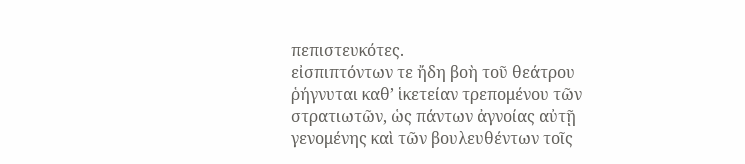πεπιστευκότες.
εἰσπιπτόντων τε ἤδη βοὴ τοῦ θεάτρου ῥήγνυται καθʼ ἱκετείαν τρεπομένου τῶν στρατιωτῶν, ὡς πάντων ἀγνοίας αὐτῇ γενομένης καὶ τῶν βουλευθέντων τοῖς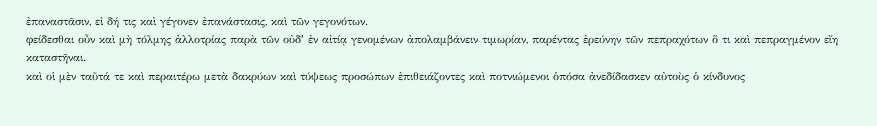ἐπαναστᾶσιν, εἰ δή τις καὶ γέγονεν ἐπανάστασις, καὶ τῶν γεγονότων.
φείδεσθαι οὖν καὶ μὴ τόλμης ἀλλοτρίας παρὰ τῶν οὐδʼ ἐν αἰτίᾳ γενομένων ἀπολαμβάνειν τιμωρίαν, παρέντας ἐρεύνην τῶν πεπραχότων ὅ τι καὶ πεπραγμένον εἴη καταστῆναι.
καὶ οἱ μὲν ταῦτά τε καὶ περαιτέρω μετὰ δακρύων καὶ τύψεως προσώπων ἐπιθειάζοντες καὶ ποτνιώμενοι ὁπόσα ἀνεδίδασκεν αὐτοὺς ὁ κίνδυνος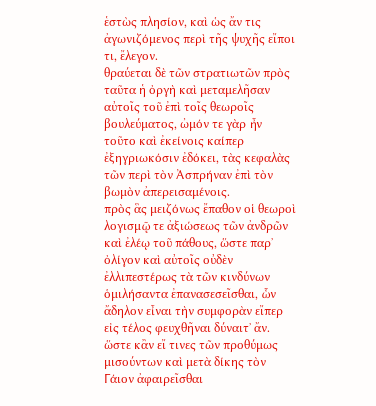ἑστὼς πλησίον, καὶ ὡς ἄν τις ἀγωνιζόμενος περὶ τῆς ψυχῆς εἴποι τι, ἔλεγον.
θραύεται δὲ τῶν στρατιωτῶν πρὸς ταῦτα ἡ ὀργὴ καὶ μεταμελῆσαν αὐτοῖς τοῦ ἐπὶ τοῖς θεωροῖς βουλεύματος, ὠμόν τε γὰρ ἦν τοῦτο καὶ ἐκείνοις καίπερ ἐξηγριωκόσιν ἐδόκει, τὰς κεφαλὰς τῶν περὶ τὸν Ἀσπρήναν ἐπὶ τὸν βωμὸν ἀπερεισαμένοις.
πρὸς ἃς μειζόνως ἔπαθον οἱ θεωροὶ λογισμῷ τε ἀξιώσεως τῶν ἀνδρῶν καὶ ἐλέῳ τοῦ πάθους, ὥστε παρʼ ὀλίγον καὶ αὐτοῖς οὐδὲν ἐλλιπεστέρως τὰ τῶν κινδύνων ὁμιλήσαντα ἐπανασεσεῖσθαι, ὧν ἄδηλον εἶναι τὴν συμφορὰν εἴπερ εἰς τέλος φευχθῆναι δύναιτʼ ἄν.
ὥστε κἂν εἴ τινες τῶν προθύμως μισούντων καὶ μετὰ δίκης τὸν Γάιον ἀφαιρεῖσθαι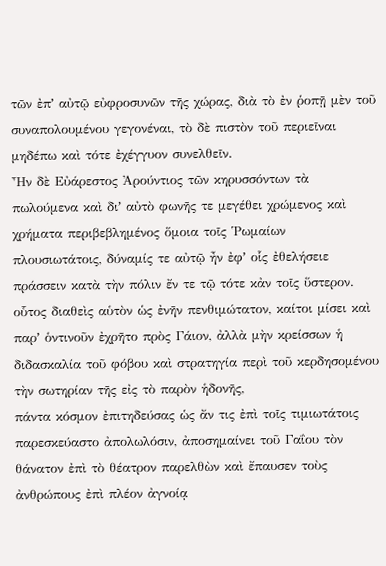τῶν ἐπʼ αὐτῷ εὐφροσυνῶν τῆς χώρας, διὰ τὸ ἐν ῥοπῇ μὲν τοῦ συναπολουμένου γεγονέναι, τὸ δὲ πιστὸν τοῦ περιεῖναι μηδέπω καὶ τότε ἐχέγγυον συνελθεῖν.
Ἦν δὲ Εὐάρεστος Ἀρούντιος τῶν κηρυσσόντων τὰ πωλούμενα καὶ διʼ αὐτὸ φωνῆς τε μεγέθει χρώμενος καὶ χρήματα περιβεβλημένος ὅμοια τοῖς Ῥωμαίων πλουσιωτάτοις, δύναμίς τε αὐτῷ ἦν ἐφʼ οἷς ἐθελήσειε πράσσειν κατὰ τὴν πόλιν ἔν τε τῷ τότε κἀν τοῖς ὕστερον.
οὗτος διαθεὶς αὑτὸν ὡς ἐνῆν πενθιμώτατον, καίτοι μίσει καὶ παρʼ ὁντινοῦν ἐχρῆτο πρὸς Γάιον, ἀλλὰ μὴν κρείσσων ἡ διδασκαλία τοῦ φόβου καὶ στρατηγία περὶ τοῦ κερδησομένου τὴν σωτηρίαν τῆς εἰς τὸ παρὸν ἡδονῆς,
πάντα κόσμον ἐπιτηδεύσας ὡς ἄν τις ἐπὶ τοῖς τιμιωτάτοις παρεσκεύαστο ἀπολωλόσιν, ἀποσημαίνει τοῦ Γαΐου τὸν θάνατον ἐπὶ τὸ θέατρον παρελθὼν καὶ ἔπαυσεν τοὺς ἀνθρώπους ἐπὶ πλέον ἀγνοίᾳ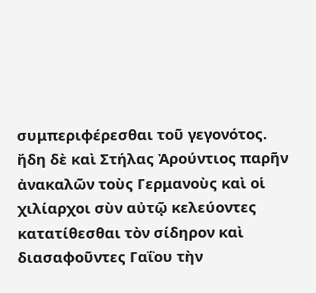συμπεριφέρεσθαι τοῦ γεγονότος.
ἤδη δὲ καὶ Στήλας Ἀρούντιος παρῆν ἀνακαλῶν τοὺς Γερμανοὺς καὶ οἱ χιλίαρχοι σὺν αὐτῷ κελεύοντες κατατίθεσθαι τὸν σίδηρον καὶ διασαφοῦντες Γαΐου τὴν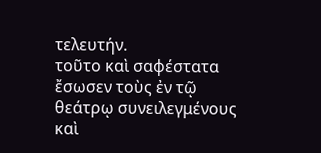τελευτήν.
τοῦτο καὶ σαφέστατα ἔσωσεν τοὺς ἐν τῷ θεάτρῳ συνειλεγμένους καὶ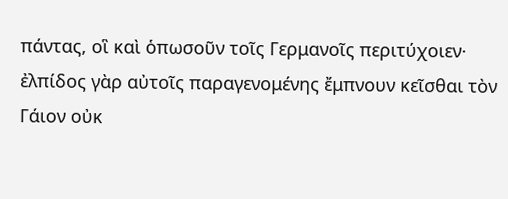πάντας, οἳ καὶ ὁπωσοῦν τοῖς Γερμανοῖς περιτύχοιεν· ἐλπίδος γὰρ αὐτοῖς παραγενομένης ἔμπνουν κεῖσθαι τὸν Γάιον οὐκ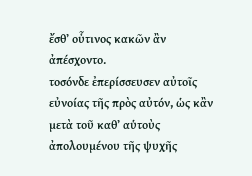ἔσθʼ οὗτινος κακῶν ἂν ἀπέσχοντο.
τοσόνδε ἐπερίσσευσεν αὐτοῖς εὐνοίας τῆς πρὸς αὐτόν, ὡς κἂν μετὰ τοῦ καθʼ αὑτοὺς ἀπολουμένου τῆς ψυχῆς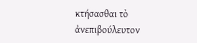κτήσασθαι τὸ ἀνεπιβούλευτον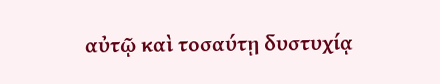αὐτῷ καὶ τοσαύτῃ δυστυχίᾳ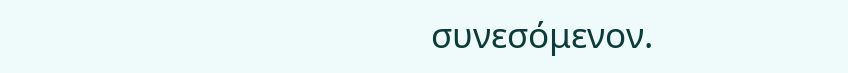συνεσόμενον.